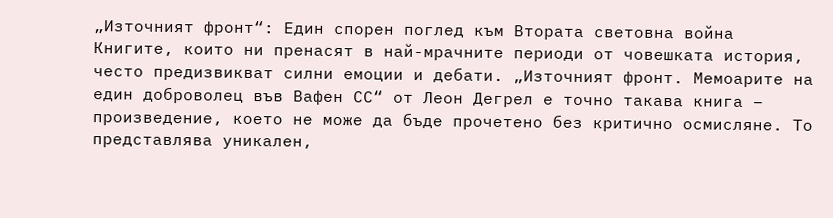„Източният фронт“: Един спорен поглед към Втората световна война
Книгите, които ни пренасят в най-мрачните периоди от човешката история, често предизвикват силни емоции и дебати. „Източният фронт. Мемоарите на един доброволец във Вафен СС“ от Леон Дегрел е точно такава книга – произведение, което не може да бъде прочетено без критично осмисляне. То представлява уникален,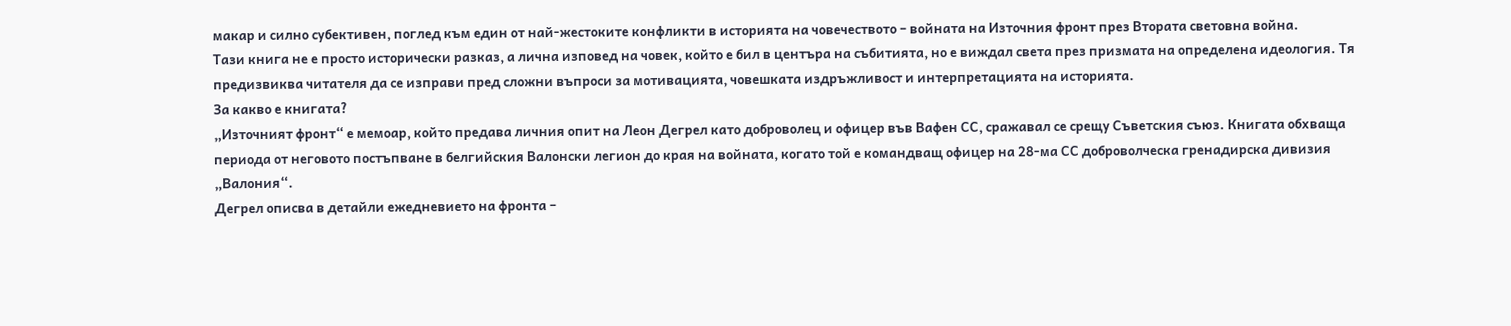макар и силно субективен, поглед към един от най-жестоките конфликти в историята на човечеството – войната на Източния фронт през Втората световна война.
Тази книга не е просто исторически разказ, а лична изповед на човек, който е бил в центъра на събитията, но е виждал света през призмата на определена идеология. Тя предизвиква читателя да се изправи пред сложни въпроси за мотивацията, човешката издръжливост и интерпретацията на историята.
За какво е книгата?
„Източният фронт“ е мемоар, който предава личния опит на Леон Дегрел като доброволец и офицер във Вафен СС, сражавал се срещу Съветския съюз. Книгата обхваща периода от неговото постъпване в белгийския Валонски легион до края на войната, когато той е командващ офицер на 28-ма СС доброволческа гренадирска дивизия „Валония“.
Дегрел описва в детайли ежедневието на фронта –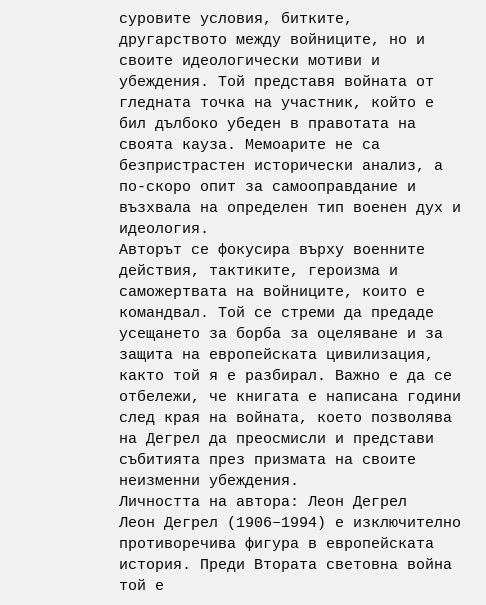суровите условия, битките, другарството между войниците, но и своите идеологически мотиви и убеждения. Той представя войната от гледната точка на участник, който е бил дълбоко убеден в правотата на своята кауза. Мемоарите не са безпристрастен исторически анализ, а по-скоро опит за самооправдание и възхвала на определен тип военен дух и идеология.
Авторът се фокусира върху военните действия, тактиките, героизма и саможертвата на войниците, които е командвал. Той се стреми да предаде усещането за борба за оцеляване и за защита на европейската цивилизация, както той я е разбирал. Важно е да се отбележи, че книгата е написана години след края на войната, което позволява на Дегрел да преосмисли и представи събитията през призмата на своите неизменни убеждения.
Личността на автора: Леон Дегрел
Леон Дегрел (1906–1994) е изключително противоречива фигура в европейската история. Преди Втората световна война той е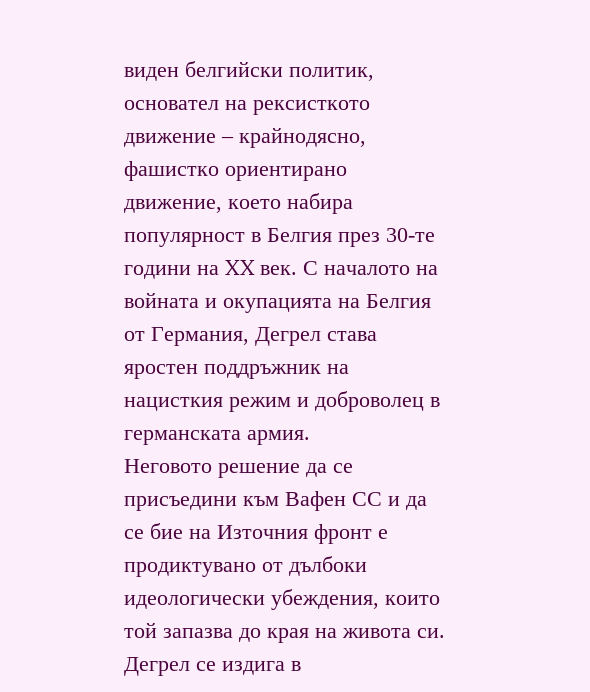виден белгийски политик, основател на рексисткото движение – крайнодясно, фашистко ориентирано движение, което набира популярност в Белгия през 30-те години на XX век. С началото на войната и окупацията на Белгия от Германия, Дегрел става яростен поддръжник на нацисткия режим и доброволец в германската армия.
Неговото решение да се присъедини към Вафен СС и да се бие на Източния фронт е продиктувано от дълбоки идеологически убеждения, които той запазва до края на живота си. Дегрел се издига в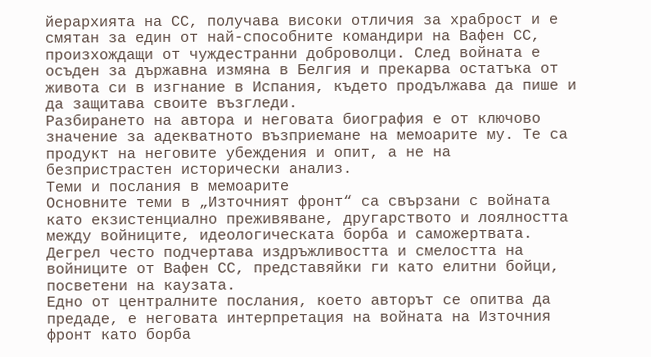йерархията на СС, получава високи отличия за храброст и е смятан за един от най-способните командири на Вафен СС, произхождащи от чуждестранни доброволци. След войната е осъден за държавна измяна в Белгия и прекарва остатъка от живота си в изгнание в Испания, където продължава да пише и да защитава своите възгледи.
Разбирането на автора и неговата биография е от ключово значение за адекватното възприемане на мемоарите му. Те са продукт на неговите убеждения и опит, а не на безпристрастен исторически анализ.
Теми и послания в мемоарите
Основните теми в „Източният фронт“ са свързани с войната като екзистенциално преживяване, другарството и лоялността между войниците, идеологическата борба и саможертвата. Дегрел често подчертава издръжливостта и смелостта на войниците от Вафен СС, представяйки ги като елитни бойци, посветени на каузата.
Едно от централните послания, което авторът се опитва да предаде, е неговата интерпретация на войната на Източния фронт като борба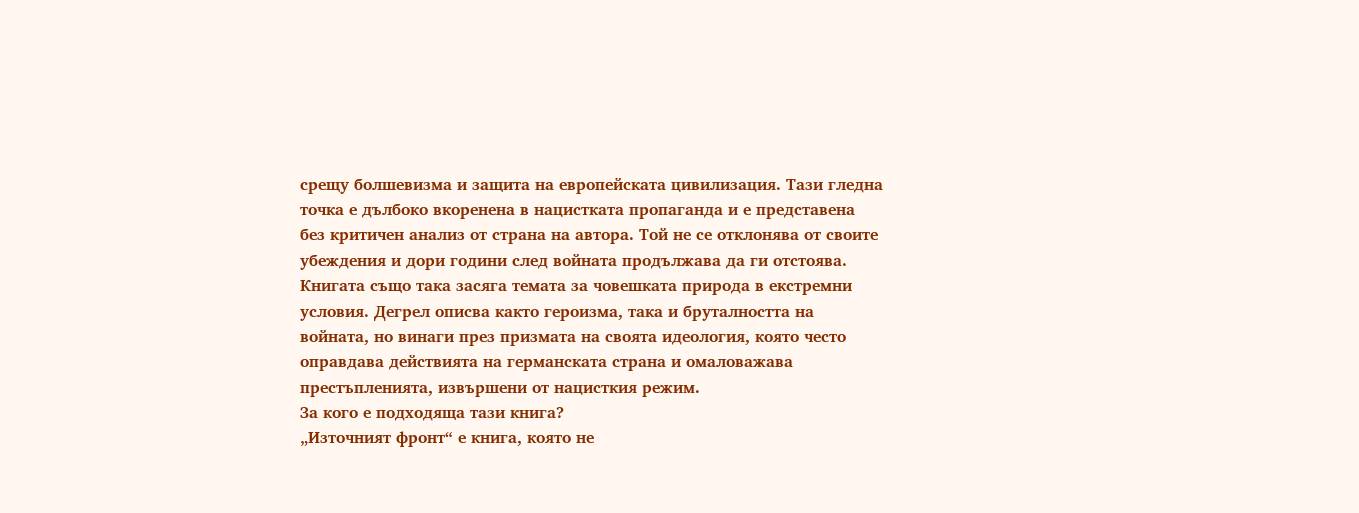срещу болшевизма и защита на европейската цивилизация. Тази гледна точка е дълбоко вкоренена в нацистката пропаганда и е представена без критичен анализ от страна на автора. Той не се отклонява от своите убеждения и дори години след войната продължава да ги отстоява.
Книгата също така засяга темата за човешката природа в екстремни условия. Дегрел описва както героизма, така и бруталността на войната, но винаги през призмата на своята идеология, която често оправдава действията на германската страна и омаловажава престъпленията, извършени от нацисткия режим.
За кого е подходяща тази книга?
„Източният фронт“ е книга, която не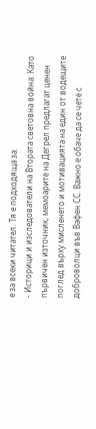е за всеки читател. Тя е подходяща за:
- Историци и изследователи на Втората световна война: Като първичен източник, мемоарите на Дегрел предлагат ценен поглед върху мисленето и мотивацията на един от водещите доброволци във Вафен СС. Важно е обаче да се чете с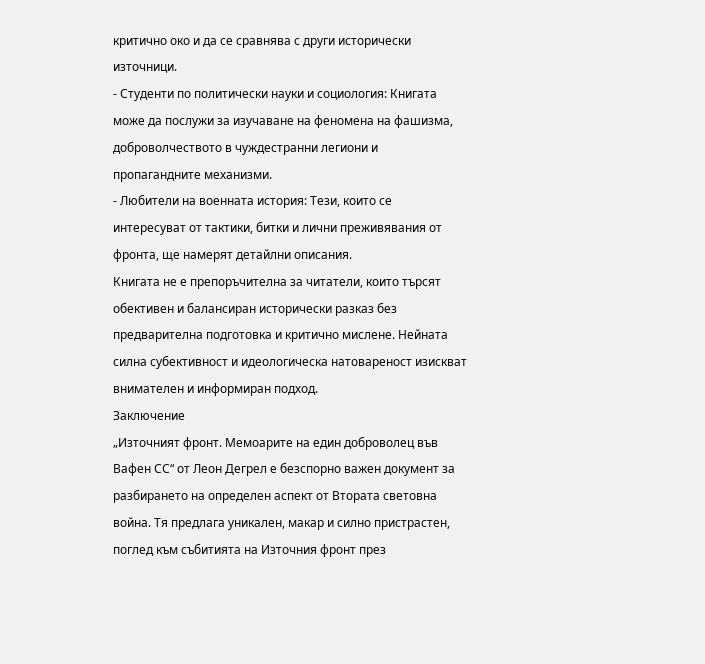критично око и да се сравнява с други исторически източници.
- Студенти по политически науки и социология: Книгата може да послужи за изучаване на феномена на фашизма, доброволчеството в чуждестранни легиони и пропагандните механизми.
- Любители на военната история: Тези, които се интересуват от тактики, битки и лични преживявания от фронта, ще намерят детайлни описания.
Книгата не е препоръчителна за читатели, които търсят обективен и балансиран исторически разказ без предварителна подготовка и критично мислене. Нейната силна субективност и идеологическа натовареност изискват внимателен и информиран подход.
Заключение
„Източният фронт. Мемоарите на един доброволец във Вафен СС“ от Леон Дегрел е безспорно важен документ за разбирането на определен аспект от Втората световна война. Тя предлага уникален, макар и силно пристрастен, поглед към събитията на Източния фронт през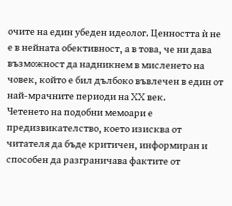очите на един убеден идеолог. Ценността ѝ не е в нейната обективност, а в това, че ни дава възможност да надникнем в мисленето на човек, който е бил дълбоко въвлечен в един от най-мрачните периоди на XX век.
Четенето на подобни мемоари е предизвикателство, което изисква от читателя да бъде критичен, информиран и способен да разграничава фактите от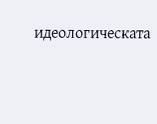идеологическата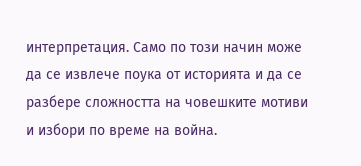интерпретация. Само по този начин може да се извлече поука от историята и да се разбере сложността на човешките мотиви и избори по време на война.